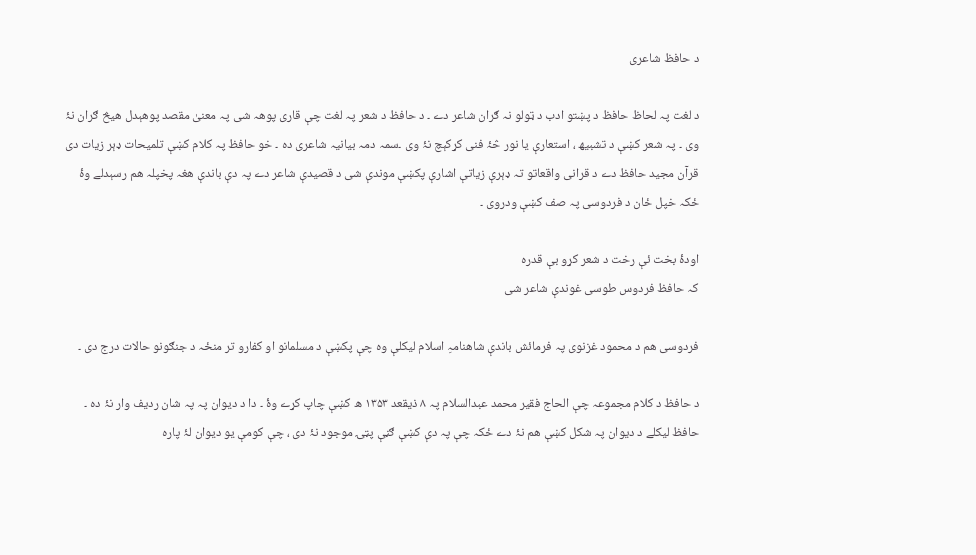د حافظ شاعری

د لغت پہ لحاظ حافظ د پښتو ادب د ټولو نہ ګران شاعر دے ۔ د حافظ د شعر پہ لغت چې قاری پوھہ شی پہ معنیٰ مقصد پوھېدل ھیڅ ګران نۂ وی ۔ پہ شعر کښې د تشبیھ ، استعارې یا نور څۂ فنی کړکېچ نۂ وی ۔سمہ دمہ بیانیہ شاعری دہ ۔ خو حافظ پہ کلام کښې تلمیحات ډېر زیات دی قرآن مجید حافظ دے د قرانی واقعاتو تہ ډېرې زیاتې اشارې پکښې موندې شی د قصیدې شاعر دے پہ دې باندې ھغہ پخپلہ ھم رسېدلے وۂ ځکہ خپل ځان د فردوسی پہ صف کښې ودروی ۔

اودۂ بخت ئې رخت د شعر کړو بې قدرہ
کہ حافظ فردوس طوسی غوندې شاعر شی

فردوسی ھم د محمود غزنوی پہ فرمائش باندې شاھنامہِ اسلام لیکلې وہ چې پکښې د مسلمانو او کفارو تر منځہ د جنګونو حالات درج دی ۔

د حافظ د کلام مجموعہ چې الحاج فقیر محمد عبدالسلام پہ ۸ ذیقعد ۱۳۵۳ ھ کښې چاپ کړے وۂ ۔ دا د دیوان پہ پہ شان ردیف وار نۂ دہ ۔ حافظ لیکلے د دیوان پہ شکل کښې ھم نۂ دے ځکہ چې پہ دې کښې ګڼې پټۍ موجود نۂ دی ، چې کومې یو دیوان لۂ پارہ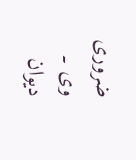ضروری وی ۔ دیوان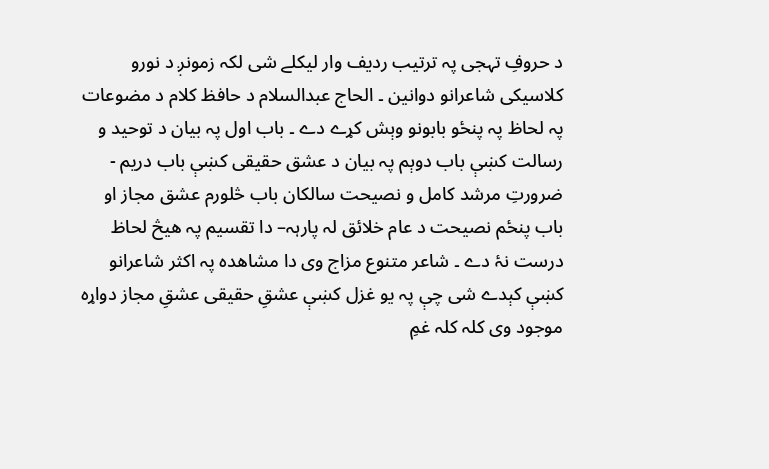د حروفِ تہجی پہ ترتیب ردیف وار لیکلے شی لکہ زمونږ د نورو کلاسیکی شاعرانو دوانین ۔ الحاج عبدالسلام د حافظ کلام د مضوعات پہ لحاظ پہ پنځو بابونو وېش کړے دے ۔ باب اول پہ بیان د توحید و رسالت کښې باب دوېم پہ بیان د عشق حقیقی کښې باب دریم - ضرورتِ مرشد کامل و نصیحت سالکان باب څلورم عشق مجاز او باب پنځم نصیحت د عام خلائق لہ پارہہ– دا تقسیم پہ ھیڅ لحاظ درست نۂ دے ۔ شاعر متنوع مزاج وی دا مشاھدہ پہ اکثر شاعرانو کښې کېدے شی چې پہ یو غزل کښې عشقِ حقیقی عشقِ مجاز دواړہ موجود وی کلہ کلہ غمِ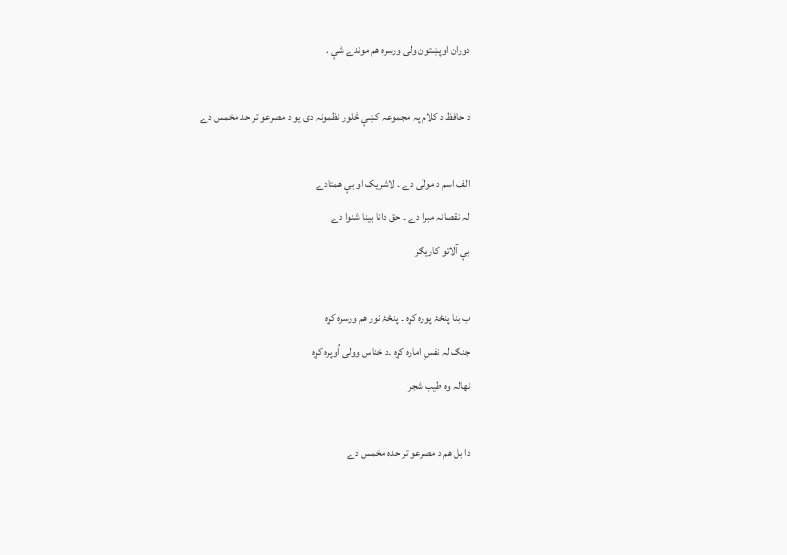دوران اوپښتون ولی ورسرہ ھم موندے شې .

د حافظ د کلام پہ مجموعہ کښې څلور نظمونہ دی یو د مصرعو تر حد مخمس دے

الف اسم د مولٰی دے ۔ لاشریک او بې ھمتادے
لہ نقصانہ مبرا دے ۔ حق دانا بینا شنوا دے
بې آلاتو کاریګر

ب بنا پنځۂ پورہ کړہ ۔ پنځۂ نور ھم ورسرہ کړہ
جنګ لہ نفسِ امارہ کړہ ۔د خناس وولی اُوپرہ کړہ
نھالہ وہ طیب شجر

دا بل ھم د مصرعو تر حدہ مخمس دے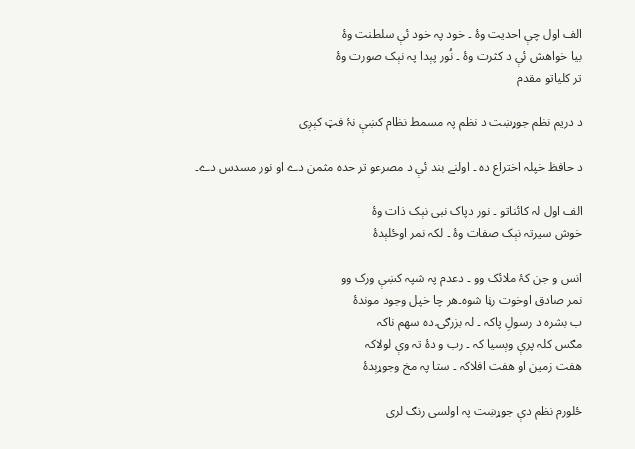الف اول چې احدیت وۂ ۔ خود پہ خود ئې سلطنت وۂ
بیا خواھش ئې د کثرت وۂ ۔ نُور پېدا پہ نېک صورت وۂ
تر کلیاتو مقدم

د دریم نظم جوړښت د نظم پہ مسمط نظام کښې نۂ فټ کېږی

د حافظ خپلہ اختراع دہ ۔ اولنے بند ئې د مصرعو تر حدہ مثمن دے او نور مسدس دے۔

الف اول لہ کائناتو ۔ نور دپاک نبی نېک ذات وۂ
خوش سیرتہ نېک صفات وۂ ۔ لکہ نمر اوځلېدۂ

انس و جن کۂ ملائک وو ۔ دعدم پہ شپہ کښې ورک وو
نمر صادق اوخوت رڼا شوہ۔ھر چا خپل وجود موندۂ
ب بشرہ د رسولِ پاکہ ۔ لہ بزرګۍ دہ سھم ناکہ
مګس کلہ پرې وېسیا کہ ۔ رب و دۂ تہ وې لولاکہ
ھفت زمین او ھفت افلاکہ ۔ ستا پہ مخ وجوړېدۂ

ځلورم نظم دې جوړښت پہ اولسی رنګ لری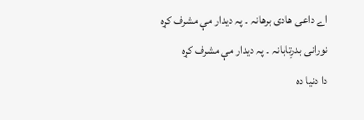اے داعی ھادی برھانہ ۔ پہ دیدار مې مشرف کړہ
نورانی بدرِتابانہ ۔ پہ دیدار مې مشرف کړہ
دا دنیا دہ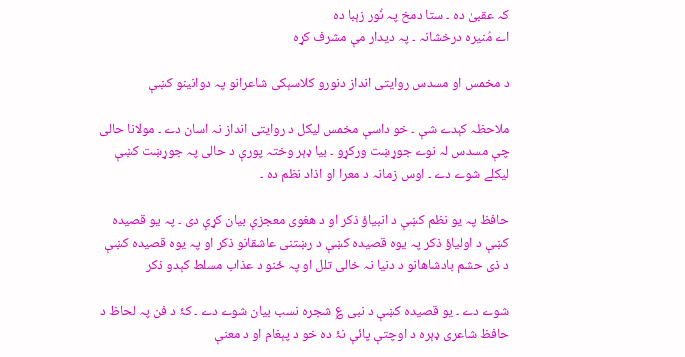کہ عقبیٰ دہ ۔ ستا دمخ پہ نُور زېبا دہ
اے مُنیرہ درخشانہ ۔ پہ دیدار مې مشرف کړہ

د مخمس او مسدس روایتی انداز دنورو کلاسېکی شاعرانو پہ دوانینو کښې

ملاحظہ کېدے شې ۔ خو داسې مخمس لیکل د روایتی انداز نہ اسان دے ۔ مولانا حالی چې مسدس لہ نوے جوړښت ورکړو ۔ بیا ډېر وختہ پورې د حالی پہ جوړښت کښې لیکلے شوے دے ۔ اوس زمانہ د معرا او اذاد نظم دہ ۔

حافظ پہ یو نظم کښې د انبیاؤ ذکر او د ھغوی معجزې بیان کړې دی ۔ پہ یو قصیدہ کښې د اولیاؤ ذکر پہ یوہ قصیدہ کښې د رښتنی عاشقانو ذکر او پہ یوہ قصیدہ کښې د ذی حشم بادشاھانو د دنیا نہ خالی تلل او پہ ځنو د عذاب مسلط کېدو ذکر

شوے دے ۔ یو قصیدہ کښې د نبی ؏ شجرہ نسب بیان شوے دے ۔ کۂ د فن پہ لحاظ د حافظ شاعری ډېرہ د اوچتې پائې نۂ دہ خو د پېغام او د معنې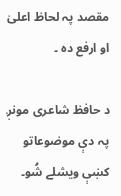مقصد پہ لحاظ اعلیٰ او ارفع دہ ۔

د حافظ شاعری مونږ پہ دې موضوعاتو کښې ویشلے شُو۔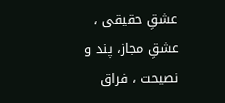عشقِ حقیقی ، عشقِ مجاز، پند و نصیحت ، فراق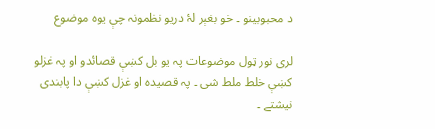د محبوبینو ۔ خو بغېر لۂ دریو نظمونہ چې یوہ موضوع

لری نور ټول موضوعات پہ یو بل کښې قصائدو او پہ غزلو کښې خلط ملط شی ۔ پہ قصیدہ او غزل کښې دا پابندی نیشتے ۔